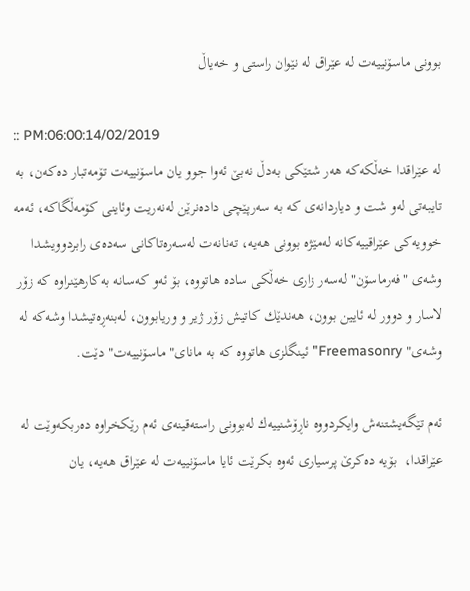بوونى ماسۆنییه‌ت له‌ عێراق له‌ نێوان راستى و خه‌یاڵ

:: PM:06:00:14/02/2019
له‌ عێراقدا خه‌ڵكه‌كه‌ هه‌ر شتێكى به‌دڵ نه‌بێ ئه‌وا جوو یان ماسۆنییه‌ت تۆمه‌تبار ده‌كه‌ن، به‌ تایبه‌تى له‌و شت و دیاردانه‌ى كه‌ به‌ سه‌رپێچى داده‌نرێن له‌نه‌ریت وئاینى كۆمه‌ڵگاكه‌، ئه‌مه‌ خوویه‌كى عێراقییه‌كانه‌ له‌مێژه‌ بوونى هه‌یه‌، ته‌نانه‌ت له‌سه‌ره‌تاكانى سه‌ده‌ى رابردوویشدا وشه‌ى "فه‌رماسۆن" له‌سه‌ر زارى خه‌ڵكى ساده‌ هاتووه‌، بۆ ئه‌و كه‌سانه‌ به‌كارهێنراوه‌ كه‌ زۆر لاسار و دوور له‌ ئایین بوون، هه‌ندێك كاتیش زۆر ژیر و وریابوون، له‌بنه‌ڕه‌تیشدا وشه‌كه‌ له‌ وشه‌ى" Freemasonry" ئینگلزى هاتووه‌ كه‌ به‌ ماناى" ماسۆنییه‌ت" دێت.

ئه‌م تێگه‌یشتنه‌ش وایكردووه‌ ناڕۆشنییه‌ك له‌بوونى راسته‌قینه‌ى ئه‌م رێكخراوه‌ ده‌ربكه‌وێت له‌ عێراقدا،  بۆیه‌ ده‌كرێ پرسیارى ئه‌وه‌ بكرێت ئایا ماسۆنییه‌ت له‌ عێراق هه‌یه‌، یان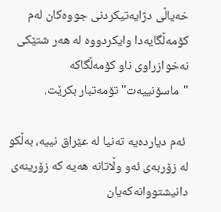خه‌یاڵى دژایه‌تیكردنى جووه‌كان له‌م كۆمه‌ڵگایه‌دا وایكردووه‌ له‌ هه‌ر شتێكى نه‌خوازراوى ناو كۆمه‌ڵگاكه‌ "ماسۆنییه‌ت" تۆمه‌تبار بكرێت.

 ئه‌م دیارده‌یه‌ ته‌نیا له‌ عێراق نییه‌، به‌ڵكو له‌ زۆربه‌ى ئه‌و وڵاتانه‌ هه‌یه‌ كه‌ زۆرینه‌ى دانیشتووانه‌كه‌یان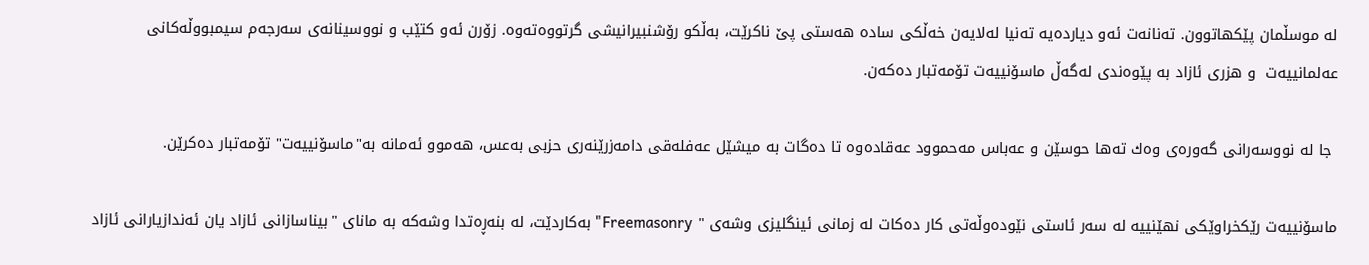له‌ موسڵمان پێكهاتوون. ته‌نانه‌ت ئه‌و دیارده‌یه‌ ته‌نیا له‌لایه‌ن خه‌ڵكى ساده‌ هه‌ستى پێ ناكرێت، به‌ڵكو رۆشنبیرانیشى گرتووه‌ته‌وه‌. زۆرن ئه‌و كتێب و نووسینانه‌ى سه‌رجه‌م سیمبووڵه‌كانى عه‌لمانییه‌ت  و هزرى ئازاد به‌ پێوه‌ندى له‌گه‌ڵ ماسۆنییه‌ت تۆمه‌تبار ده‌كه‌ن.

 جا له‌ نووسه‌رانى گه‌وره‌ى وه‌ك ته‌ها حوسێن و عه‌باس مه‌حموود عه‌قاده‌وه‌ تا ده‌گات به‌ میشێل عه‌فله‌قى دامه‌زرێنه‌رى حزبى به‌عس، هه‌موو ئه‌مانه‌ به‌"ماسۆنییه‌ت" تۆمه‌تبار ده‌كرێن.

ماسۆنییه‌ت رێكخراوێكى نهێنییه‌ له‌ سه‌ر ئاستى نێوده‌وڵه‌تى كار ده‌كات له‌ زمانى ئینگلیزى وشه‌ى " Freemasonry" به‌كاردێت، له‌ بنه‌ڕه‌تدا وشه‌كه‌ به‌ ماناى "بیناسازانى ئازاد یان ئه‌ندازیارانى ئازاد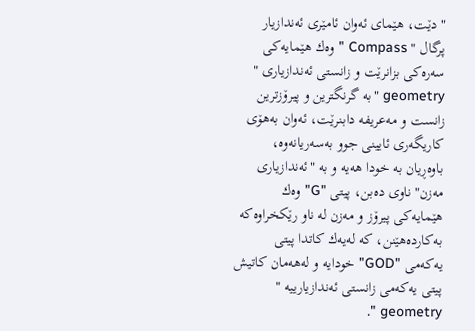"دێت، هێماى ئه‌وان ئامێرى ئه‌ندازیار پرگال " Compass " وه‌ك هێمایه‌كى سه‌ره‌كى بزانرێت و زانستى ئه‌ندازیارى " geometry "به‌ گرنگترین و پیرۆزترین زانست و مه‌عریفه‌ دابنرێت، ئه‌وان به‌هۆى كاریگه‌رى ئایینى جوو به‌سه‌ریانه‌وه‌، باوه‌ڕیان به‌ خودا هه‌یه‌ و به‌ "ئه‌ندازیارى مه‌زن" ناوى ده‌بن، پیتى "G" وه‌ك هێمایه‌كى پیرۆز و مه‌زن له‌ ناو رێكخراوه‌كه‌ به‌كارده‌هێنن، كه‌ له‌یه‌ك كاتدا پیتى یه‌كه‌مى "GOD" خودایه‌ و له‌هه‌مان كاتیش پیتى یه‌كه‌مى زانستى ئه‌ندازیارییه‌ " geometry ".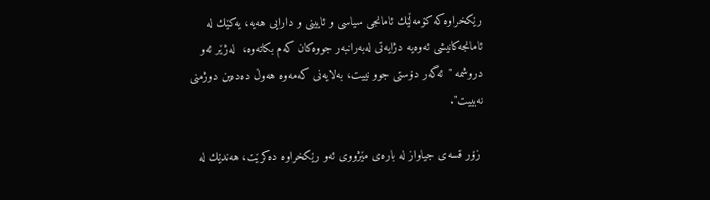رێكخراوه‌كه‌ كۆمه‌ڵێك ئامانجى سیاسى و ئایینى و دارایى هه‌یه‌، یه‌كێك له‌ ئامانجه‌كانیشى ئه‌وه‌یه‌ دژایه‌تى له‌به‌رانبه‌ر جووه‌كان كه‌م بكاته‌وه‌،  له‌ژێر ئه‌و دروشمه‌ "ئه‌گه‌ر دۆستى جوو نییت، به‌لایه‌نى كه‌مه‌وه‌ هه‌وڵ ده‌ده‌ین دوژمنى نه‌بییت".

 زۆر قسه‌ى جیاواز له‌ باره‌ى مێژووى ئه‌و رێكخراوه‌ ده‌كرێت، هه‌ندێك له‌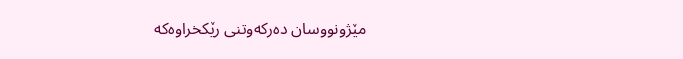مێژونووسان ده‌ركه‌وتنى رێكخراوه‌كه‌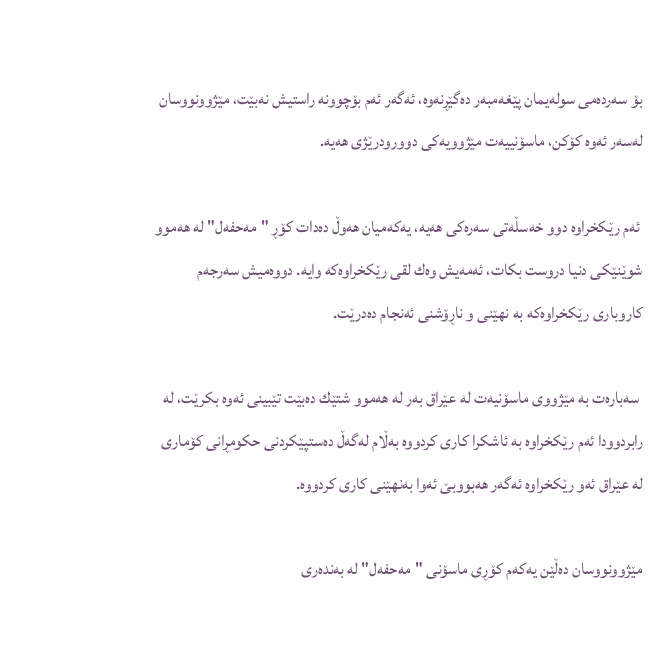بۆ سه‌رده‌مى سوله‌یمان پێغه‌مبه‌ر ده‌گێڕنه‌وه‌، ئه‌گه‌ر ئه‌م بۆچوونه‌ راستیش نه‌بێت، مێژوونووسان له‌سه‌ر ئه‌وه‌ كۆكن، ماسۆنییه‌ت مێژوویه‌كى دوورودرێژى هه‌یه‌.

 ئه‌م رێكخراوه‌ دوو خه‌سڵه‌تى سه‌ره‌كى هه‌یه‌، یه‌كه‌میان هه‌وڵ ده‌دات كۆڕ "مه‌حفه‌ل" له‌ هه‌موو شوێنێكى دنیا دروست بكات، ئه‌مه‌یش وه‌ك لقى رێكخراوه‌كه‌ وایه‌. دووه‌میش سه‌رجه‌م كاروبارى رێكخراوه‌كه‌ به‌ نهێنى و ناڕۆشنى ئه‌نجام ده‌درێت.

 سه‌باره‌ت به‌ مێژووى ماسۆنیه‌ت له‌ عێراق به‌ر له‌ هه‌موو شتێك ده‌بێت تێبینى ئه‌وه‌ بكرێت، له‌ رابردوودا ئه‌م رێكخراوه‌ به‌ ئاشكرا كارى كردووه‌ به‌ڵام له‌گه‌ڵ ده‌ستپێكردنى حكومڕانى كۆمارى له‌ عێراق ئه‌و رێكخراوه‌ ئه‌گه‌ر هه‌بووبێ ئه‌وا به‌نهێنى كارى كردووه‌.

مێژوونووسان ده‌ڵێن یه‌كه‌م كۆڕى ماسۆنى "مه‌حفه‌ل" له‌ به‌نده‌رى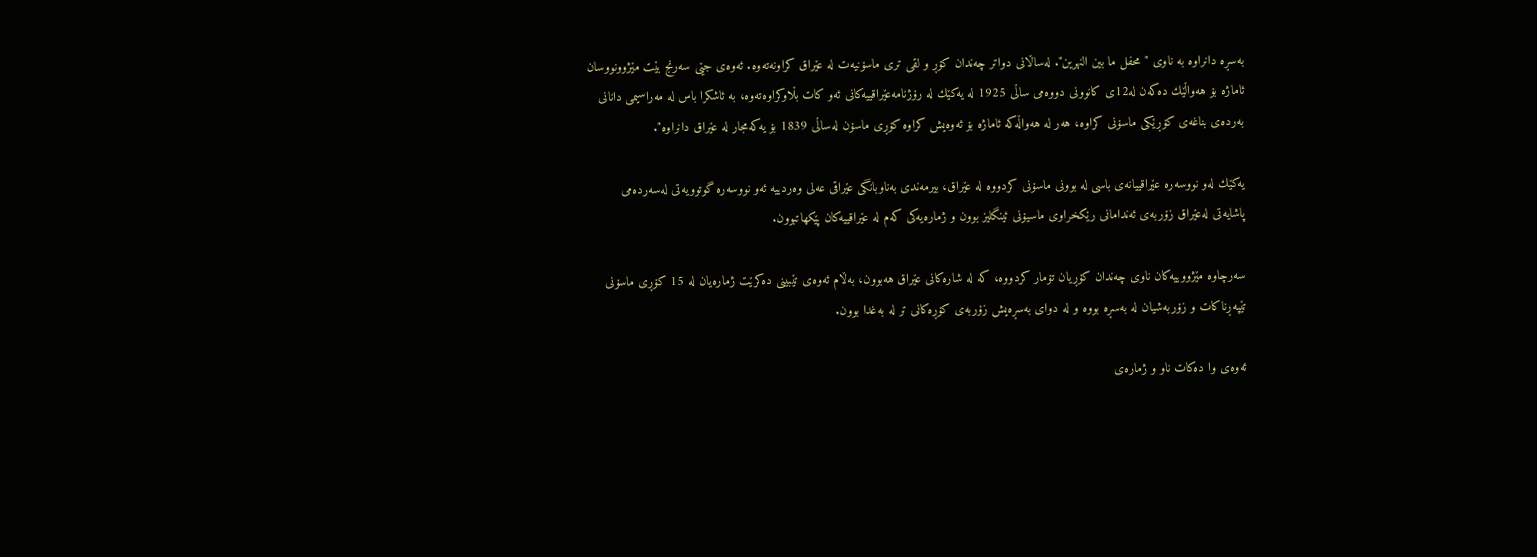به‌سڕه‌ دانراوه‌ به‌ ناوى "محفل ما بین النهرین". له‌ساڵانى دواتر چه‌ندان كۆڕ و لقى ترى ماسۆنیه‌ت له‌ عێراق كراونه‌ته‌وه‌. ئه‌وه‌ى جێى سه‌رنج بێت مێژوونووسان ئاماژه‌ بۆ هه‌واڵێك ده‌كه‌ن له‌12ى كانوونى دووه‌مى ساڵى 1925 له‌ یه‌كێك له‌ رۆژنامه‌عێراقییه‌كانى ئه‌و كات بڵاوكراوه‌ته‌وه‌، به‌ ئاشكرا باس له‌ مه‌راسیمى دانانى به‌رده‌ى بناغه‌ى كۆڕێكى ماسۆنى كراوه‌، هه‌ر له‌ هه‌واڵه‌كه‌ ئاماژه‌ بۆ ئه‌وه‌یش كراوه‌ كۆڕى ماسۆن له‌ساڵى 1839 بۆ یه‌كه‌مجار له‌ عێراق دانراوه‌".

یه‌كێك له‌و نووسه‌ره‌ عێراقییانه‌ى باسى له‌ بوونى ماسۆنى كردووه‌ له‌ عێراق، بیرمه‌ندى به‌ناوبانگى عێراقى عه‌لى وه‌ردییه‌ ئه‌و نووسه‌ره‌ گوتوویه‌تى له‌سه‌رده‌مى پاشایه‌تى له‌عێراق زۆربه‌ى ئه‌ندامانى رێكخراوى ماسیۆنى ئینگلیز بوون و ژماره‌یه‌كى كه‌م له‌ عێراقییه‌كان پێكهاتبوون.

سه‌رچاوه‌ مێژووییه‌كان ناوى چه‌ندان كۆڕیان تۆمار كردووه‌، كه‌ له‌ شاره‌كانى عێراق هه‌بوون، به‌ڵام ئه‌وه‌ى تێبینى ده‌كرێت ژماره‌یان له‌ 15 كۆڕى ماسۆنى تێپه‌ڕناكات و زۆربه‌شیان له‌ به‌سڕه‌ بووه‌ و له‌ دواى به‌سڕه‌یش زۆربه‌ى كۆڕه‌كانى تر له‌ به‌غدا بوون.

ئه‌وه‌ى وا ده‌كات ناو و ژماره‌ى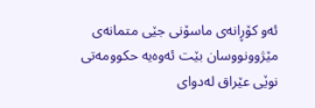ئه‌و كۆڕانه‌ى ماسۆنى جێى متمانه‌ى مێژوونووسان بێت ئه‌وه‌یه‌ حكوومه‌تى نوێى عێراق له‌دواى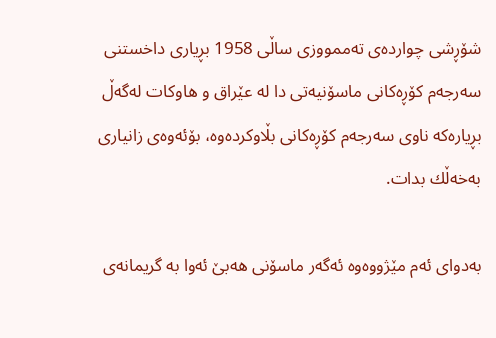شۆڕشى چوارده‌ى ته‌ممووزى ساڵى 1958 بڕیارى داخستنى سه‌رجه‌م كۆڕه‌كانى ماسۆنیه‌تى دا له‌ عێراق و هاوكات له‌گه‌ڵ بڕیاره‌كه‌ ناوى سه‌رجه‌م كۆڕه‌كانى بڵاوكرده‌وه‌، بۆئه‌وه‌ى زانیارى به‌خه‌ڵك بدات.

به‌دواى ئه‌م مێژووه‌وه‌ ئه‌گه‌ر ماسۆنی هه‌بێ ئه‌وا به‌ گریمانه‌ى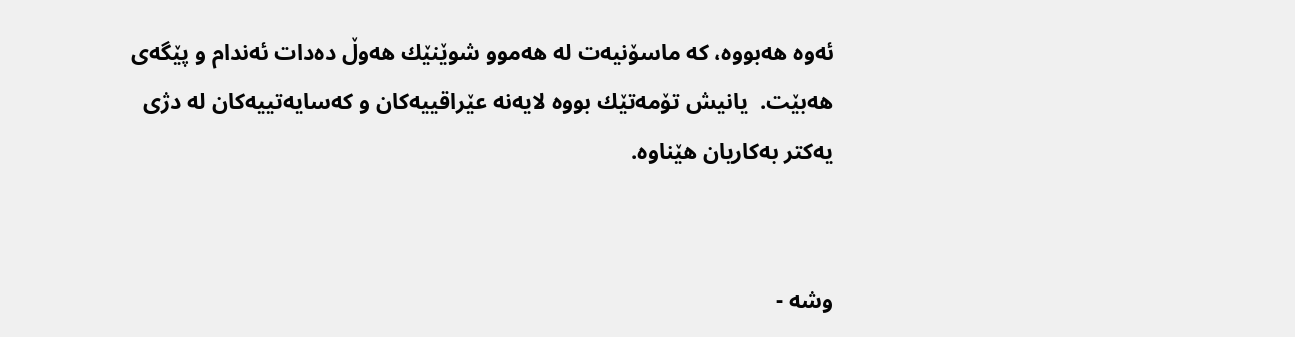ئه‌وه‌ هه‌بووه‌، كه‌ ماسۆنیه‌ت له‌ هه‌موو شوێنێك هه‌وڵ ده‌دات ئه‌ندام و پێگه‌ى هه‌بێت.  یانیش تۆمه‌تێك بووه‌ لایه‌نه‌ عێراقییه‌كان و كه‌سایه‌تییه‌كان له‌ دژى یه‌كتر به‌كاریان هێناوه‌.


وشە -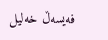فه‌یسه‌ڵ خه‌لیل